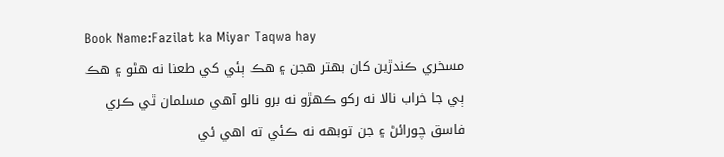Book Name:Fazilat ka Miyar Taqwa hay
مسخري ڪندڙين کان بهتر هجن ۽ هڪ ٻئي کي طعنا نه هڻو ۽ هڪ ٻي جا خراب نالا نه رکو ڪهڙو نه برو نالو آهي مسلمان ٿي ڪري فاسق چورائڻ ۽ جن توبهه نه ڪئي ته اهي ئي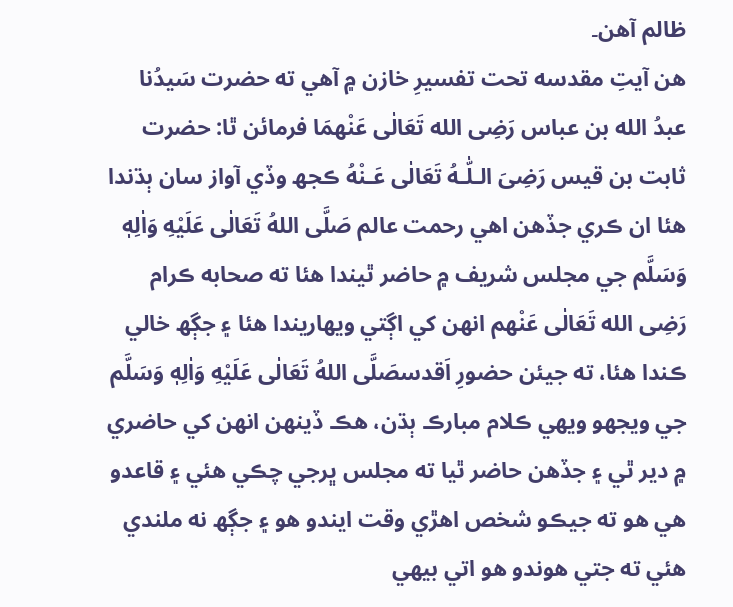ظالم آهن۔
هن آيتِ مقدسه تحت تفسيرِ خازن ۾ آهي ته حضرت سَيدُنا عبدُ الله بن عباس رَضِى الله تَعَالٰى عَنْهمَا فرمائن ٿا: حضرت ثابت بن قيس رَضِیَ الـلّٰـهُ تَعَالٰی عَـنْهُ ڪجھ وڏي آواز سان ٻڌندا هئا ان ڪري جڏهن اهي رحمت عالم صَلَّى اللهُ تَعَالٰى عَلَيْهِ وَاٰلِهٖ وَسَلَّم جي مجلس شريف ۾ حاضر ٿيندا هئا ته صحابه ڪرام رَضِى الله تَعَالٰى عَنْهم انهن کي اڳتي ويهاريندا هئا ۽ جڳھ خالي ڪندا هئا، ته جيئن حضورِ اَقدسصَلَّى اللهُ تَعَالٰى عَلَيْهِ وَاٰلِهٖ وَسَلَّم جي ويجھو ويهي ڪلام مبارڪ ٻڌن، هڪ ڏينهن انهن کي حاضري ۾ دير ٿي ۽ جڏهن حاضر ٿيا ته مجلس ڀرجي چڪي هئي ۽ قاعدو هي هو ته جيڪو شخص اهڙي وقت ايندو هو ۽ جڳھ نه ملندي هئي ته جتي هوندو هو اتي بيهي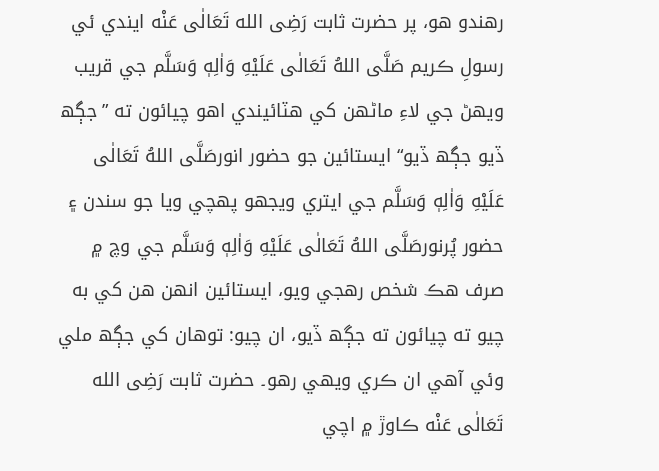رهندو هو، پر حضرت ثابت رَضِى الله تَعَالٰى عَنْه ايندي ئي رسولِ ڪريم صَلَّى اللهُ تَعَالٰى عَلَيْهِ وَاٰلِهٖ وَسَلَّم جي قريب ويهڻ جي لاءِ ماڻهن کي هٽائيندي اهو چيائون ته ”جڳھ ڏيو جڳھ ڏيو“ ايستائين جو حضور انورصَلَّى اللهُ تَعَالٰى عَلَيْهِ وَاٰلِهٖ وَسَلَّم جي ايتري ويجھو پهچي ويا جو سندن ۽ حضور پُرنورصَلَّى اللهُ تَعَالٰى عَلَيْهِ وَاٰلِهٖ وَسَلَّم جي وچ ۾ صرف هڪ شخص رهجي ويو، ايستائين انهن هن کي به چيو ته چيائون ته جڳھ ڏيو، ان چيو: توهان کي جڳھ ملي وئي آهي ان ڪري ويهي رهو۔ حضرت ثابت رَضِى الله تَعَالٰى عَنْه ڪاوڙ ۾ اچي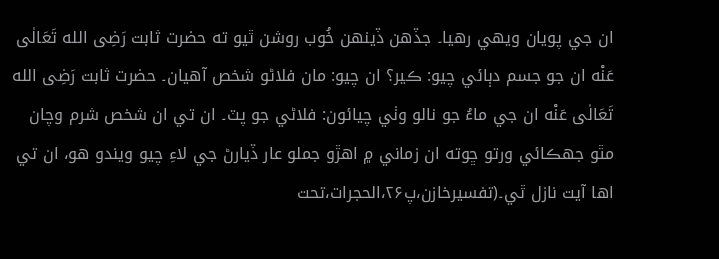ان جي پويان ويهي رهيا۔ جڏهن ڏينهن خُوب روشن ٿيو ته حضرت ثابت رَضِى الله تَعَالٰى عَنْه ان جو جسم دٻائي چيو: ڪير؟ ان چيو: مان فلاڻو شخص آهيان۔ حضرت ثابت رَضِى الله تَعَالٰى عَنْه ان جي ماءُ جو نالو وٺي چيائون: فلاڻي جو پٽ۔ ان تي ان شخص شرم وچان مٿو جھڪائي ورتو ڇوته ان زماني ۾ اهڙو جملو عار ڏيارڻ جي لاءِ چيو ويندو هو، ان تي اها آيت نازل ٿي۔(تفسيرخازن،پ۲۶،الحجرات،تحت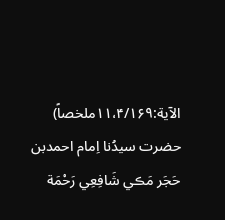الآية:۱۱،۴/۱۶۹ملخصاً)
حضرت سيدُنا اِمام احمدبن حَجَر مَڪي شَافِعِي رَحْمَة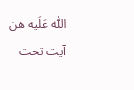اللّٰه عَلَيه هن آيت تحت